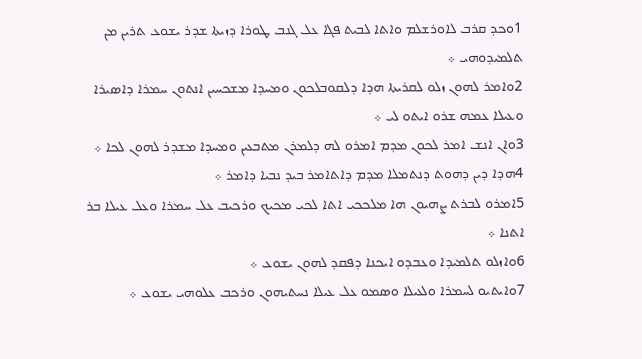1ܘܟܕ ܩܪܒ ܠܐܘܪܫܠܡ ܘܐܬܐ ܠܒܝܬ ܦܓܐ ܥܠ ܓܢܒ ܛܘܪܐ ܕܙܝܬܐ ܫܕܪ ܝܫܘܥ ܬܪܝܢ ܡܢ ܬܠܡܝܕܘܗܝ ܀
2ܘܐܡܪ ܠܗܘܢ ܙܠܘ ܠܩܪܝܬܐ ܗܕܐ ܕܠܩܘܒܠܟܘܢ ܘܡܚܕܐ ܡܫܟܚܝܢ ܐܢܬܘܢ ܚܡܪܐ ܕܐܤܝܪܐ ܘܥܝܠܐ ܥܡܗ ܫܪܘ ܐܝܬܘ ܠܝ ܀
3ܘܐܢ ܐܢܫ ܐܡܪ ܠܟܘܢ ܡܕܡ ܐܡܪܘ ܠܗ ܕܠܡܪܢ ܡܬܒܥܝܢ ܘܡܚܕܐ ܡܫܕܪ ܠܗܘܢ ܠܟܐ ܀
4ܗܕܐ ܕܝܢ ܕܗܘܬ ܕܢܬܡܠܐ ܡܕܡ ܕܐܬܐܡܪ ܒܝܕ ܢܒܝܐ ܕܐܡܪ ܀
5ܐܡܪܘ ܠܒܪܬ ܨܗܝܘܢ ܗܐ ܡܠܟܟܝ ܐܬܐ ܠܟܝ ܡܟܝܟ ܘܪܟܝܒ ܥܠ ܚܡܪܐ ܘܥܠ ܥܝܠܐ ܒܪ ܐܬܢܐ ܀
6ܘܐܙܠܘ ܬܠܡܝܕܐ ܘܥܒܕܘ ܐܝܟܢܐ ܕܦܩܕ ܠܗܘܢ ܝܫܘܥ ܀
7ܘܐܝܬܝܘ ܠܚܡܪܐ ܘܠܥܝܠܐ ܘܤܡܘ ܥܠ ܥܝܠܐ ܢܚܬܝܗܘܢ ܘܪܟܒ ܥܠܘܗܝ ܝܫܘܥ ܀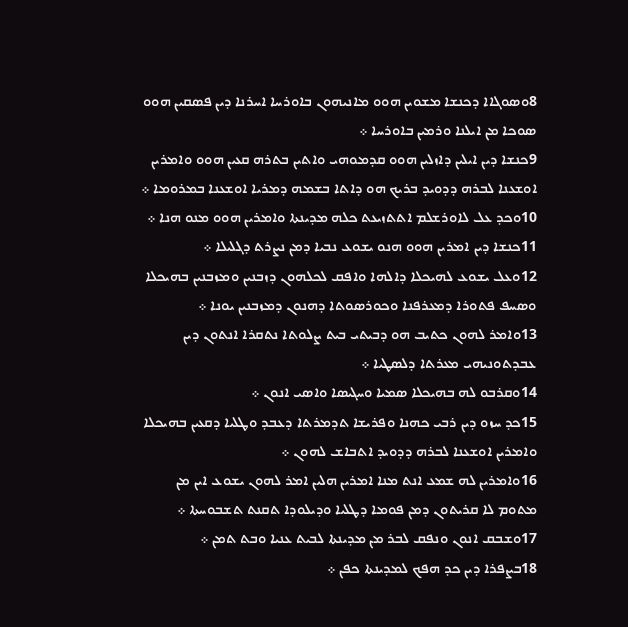8ܘܤܘܓܐܐ ܕܟܢܫܐ ܡܫܘܝܢ ܗܘܘ ܡܐܢܝܗܘܢ ܒܐܘܪܚܐ ܐܚܪܢܐ ܕܝܢ ܦܤܩܝܢ ܗܘܘ ܤܘܟܐ ܡܢ ܐܝܠܢܐ ܘܪܡܝܢ ܒܐܘܪܚܐ ܀
9ܟܢܫܐ ܕܝܢ ܐܝܠܝܢ ܕܐܙܠܝܢ ܗܘܘ ܩܕܡܘܗܝ ܘܐܬܝܢ ܒܬܪܗ ܩܥܝܢ ܗܘܘ ܘܐܡܪܝܢ ܐܘܫܥܢܐ ܠܒܪܗ ܕܕܘܝܕ ܒܪܝܟ ܗܘ ܕܐܬܐ ܒܫܡܗ ܕܡܪܝܐ ܐܘܫܥܢܐ ܒܡܪܘܡܐ ܀
10ܘܟܕ ܥܠ ܠܐܘܪܫܠܡ ܐܬܬܙܝܥܬ ܟܠܗ ܡܕܝܢܬܐ ܘܐܡܪܝܢ ܗܘܘ ܡܢܘ ܗܢܐ ܀
11ܟܢܫܐ ܕܝܢ ܐܡܪܝܢ ܗܘܘ ܗܢܘ ܝܫܘܥ ܢܒܝܐ ܕܡܢ ܢܨܪܬ ܕܓܠܝܠܐ ܀
12ܘܥܠ ܝܫܘܥ ܠܗܝܟܠܐ ܕܐܠܗܐ ܘܐܦܩ ܠܟܠܗܘܢ ܕܙܒܢܝܢ ܘܡܙܒܢܝܢ ܒܗܝܟܠܐ ܘܤܚܦ ܦܬܘܪܐ ܕܡܥܪܦܢܐ ܘܟܘܪܤܘܬܐ ܕܗܢܘܢ ܕܡܙܒܢܝܢ ܝܘܢܐ ܀
13ܘܐܡܪ ܠܗܘܢ ܟܬܝܒ ܗܘ ܕܒܝܬܝ ܒܝܬ ܨܠܘܬܐ ܢܬܩܪܐ ܐܢܬܘܢ ܕܝܢ ܥܒܕܬܘܢܝܗܝ ܡܥܪܬܐ ܕܠܤܛܝܐ ܀
14ܘܩܪܒܘ ܠܗ ܒܗܝܟܠܐ ܤܡܝܐ ܘܚܓܝܤܐ ܘܐܤܝ ܐܢܘܢ ܀
15ܟܕ ܚܙܘ ܕܝܢ ܪܒܝ ܟܗܢܐ ܘܦܪܝܫܐ ܬܕܡܪܬܐ ܕܥܒܕ ܘܛܠܝܐ ܕܩܥܝܢ ܒܗܝܟܠܐ ܘܐܡܪܝܢ ܐܘܫܥܢܐ ܠܒܪܗ ܕܕܘܝܕ ܐܬܒܐܫ ܠܗܘܢ ܀
16ܘܐܡܪܝܢ ܠܗ ܫܡܥ ܐܢܬ ܡܢܐ ܐܡܪܝܢ ܗܠܝܢ ܐܡܪ ܠܗܘܢ ܝܫܘܥ ܐܝܢ ܡܢ ܡܬܘܡ ܠܐ ܩܪܝܬܘܢ ܕܡܢ ܦܘܡܐ ܕܛܠܝܐ ܘܕܝܠܘܕܐ ܬܩܢܬ ܬܫܒܘܚܬܐ ܀
17ܘܫܒܩ ܐܢܘܢ ܘܢܦܩ ܠܒܪ ܡܢ ܡܕܝܢܬܐ ܠܒܝܬ ܥܢܝܐ ܘܒܬ ܬܡܢ ܀
18ܒܨܦܪܐ ܕܝܢ ܟܕ ܗܦܟ ܠܡܕܝܢܬܐ ܟܦܢ ܀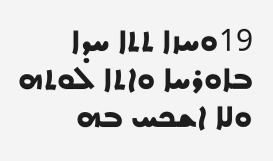19ܘܚܙܐ ܬܬܐ ܚܕܐ ܒܐܘܪܚܐ ܘܐܬܐ ܠܘܬܗ ܘܠܐ ܐܫܟܚ ܒܗ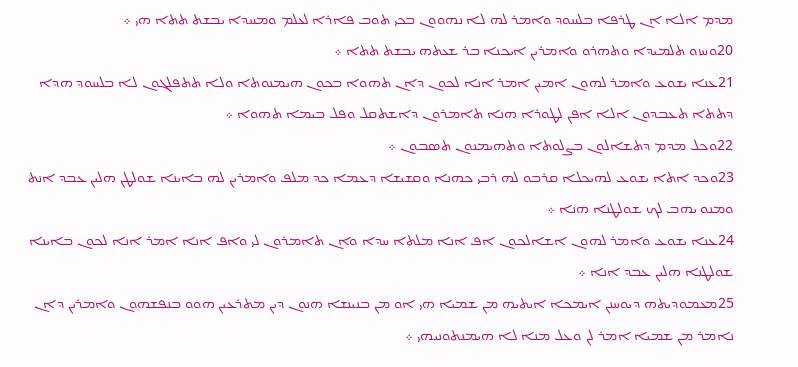ܡܕܡ ܐܠܐ ܐܢ ܛܪܦܐ ܒܠܚܘܕ ܘܐܡܪ ܠܗ ܠܐ ܢܗܘܘܢ ܒܟܝ ܬܘܒ ܦܐܪܐ ܠܥܠܡ ܘܡܚܕܐ ܝܒܫܬ ܬܬܐ ܗܝ ܀
20ܘܚܙܘ ܬܠܡܝܕܐ ܘܬܗܪܘ ܘܐܡܪܝܢ ܐܝܟܢܐ ܒܪ ܫܥܬܗ ܝܒܫܬ ܬܬܐ ܀
21ܥܢܐ ܝܫܘܥ ܘܐܡܪ ܠܗܘܢ ܐܡܝܢ ܐܡܪ ܐܢܐ ܠܟܘܢ ܕܐܢ ܬܗܘܐ ܒܟܘܢ ܗܝܡܢܘܬܐ ܘܠܐ ܬܬܦܠܓܘܢ ܠܐ ܒܠܚܘܕ ܗܕܐ ܕܬܬܐ ܬܥܒܕܘܢ ܐܠܐ ܐܦܢ ܠܛܘܪܐ ܗܢܐ ܬܐܡܪܘܢ ܕܐܫܬܩܠ ܘܦܠ ܒܝܡܐ ܬܗܘܐ ܀
22ܘܟܠ ܡܕܡ ܕܬܫܐܠܘܢ ܒܨܠܘܬܐ ܘܬܗܝܡܢܘܢ ܬܤܒܘܢ ܀
23ܘܟܕ ܐܬܐ ܝܫܘܥ ܠܗܝܟܠܐ ܩܪܒܘ ܠܗ ܪܒܝ ܟܗܢܐ ܘܩܫܝܫܐ ܕܥܡܐ ܟܕ ܡܠܦ ܘܐܡܪܝܢ ܠܗ ܒܐܝܢܐ ܫܘܠܛܢ ܗܠܝܢ ܥܒܕ ܐܢܬ ܘܡܢܘ ܝܗܒ ܠܟ ܫܘܠܛܢܐ ܗܢܐ ܀
24ܥܢܐ ܝܫܘܥ ܘܐܡܪ ܠܗܘܢ ܐܫܐܠܟܘܢ ܐܦ ܐܢܐ ܡܠܬܐ ܚܕܐ ܘܐܢ ܬܐܡܪܘܢ ܠܝ ܘܐܦ ܐܢܐ ܐܡܪ ܐܢܐ ܠܟܘܢ ܒܐܝܢܐ ܫܘܠܛܢܐ ܗܠܝܢ ܥܒܕ ܐܢܐ ܀
25ܡܥܡܘܕܝܬܗ ܕܝܘܚܢܢ ܐܝܡܟܐ ܐܝܬܝܗ ܡܢ ܫܡܝܐ ܗܝ ܐܘ ܡܢ ܒܢܝܢܫܐ ܗܢܘܢ ܕܝܢ ܡܬܪܥܝܢ ܗܘܘ ܒܢܦܫܗܘܢ ܘܐܡܪܝܢ ܕܐܢ ܢܐܡܪ ܡܢ ܫܡܝܐ ܐܡܪ ܠܢ ܘܥܠ ܡܢܐ ܠܐ ܗܝܡܢܬܘܢܝܗܝ ܀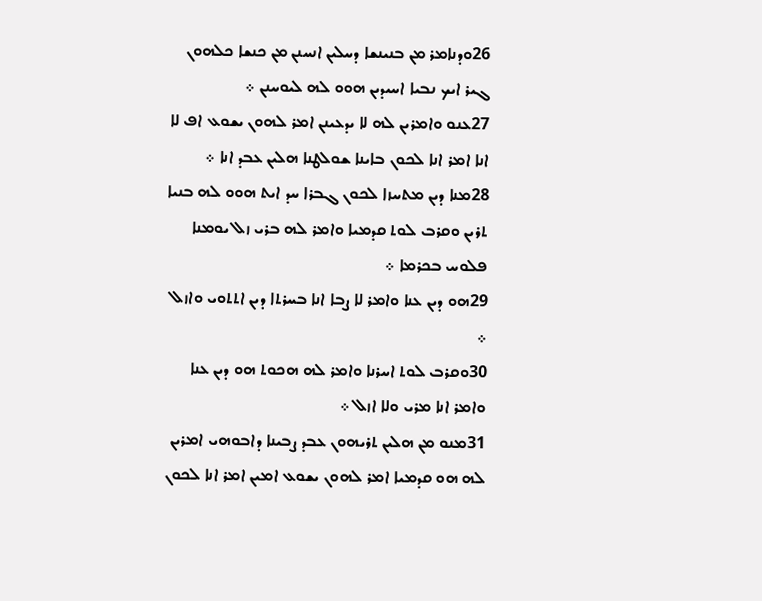26ܘܕܢܐܡܪ ܡܢ ܒܢܝܢܫܐ ܕܚܠܝܢ ܐܢܚܢܢ ܡܢ ܟܢܫܐ ܟܠܗܘܢ ܓܝܪ ܐܝܟ ܢܒܝܐ ܐܚܝܕܝܢ ܗܘܘ ܠܗ ܠܝܘܚܢܢ ܀
27ܥܢܘ ܘܐܡܪܝܢ ܠܗ ܠܐ ܝܕܥܝܢܢ ܐܡܪ ܠܗܘܢ ܝܫܘܥ ܐܦ ܠܐ ܐܢܐ ܐܡܪ ܐܢܐ ܠܟܘܢ ܒܐܝܢܐ ܫܘܠܛܢܐ ܗܠܝܢ ܥܒܕ ܐܢܐ ܀
28ܡܢܐ ܕܝܢ ܡܬܚܙܐ ܠܟܘܢ ܓܒܪܐ ܚܕ ܐܝܬ ܗܘܘ ܠܗ ܒܢܝܐ ܬܪܝܢ ܘܩܪܒ ܠܘܬ ܩܕܡܝܐ ܘܐܡܪ ܠܗ ܒܪܝ ܙܠ ܝܘܡܢܐ ܦܠܘܚ ܒܟܪܡܐ ܀
29ܗܘ ܕܝܢ ܥܢܐ ܘܐܡܪ ܠܐ ܨܒܐ ܐܢܐ ܒܚܪܬܐ ܕܝܢ ܐܬܬܘܝ ܘܐܙܠ ܀
30ܘܩܪܒ ܠܘܬ ܐܚܪܢܐ ܘܐܡܪ ܠܗ ܗܟܘܬ ܗܘ ܕܝܢ ܥܢܐ ܘܐܡܪ ܐܢܐ ܡܪܝ ܘܠܐ ܐܙܠ ܀
31ܡܢܘ ܡܢ ܗܠܝܢ ܬܪܝܗܘܢ ܥܒܕ ܨܒܝܢܐ ܕܐܒܘܗܝ ܐܡܪܝܢ ܠܗ ܗܘ ܩܕܡܝܐ ܐܡܪ ܠܗܘܢ ܝܫܘܥ ܐܡܝܢ ܐܡܪ ܐܢܐ ܠܟܘܢ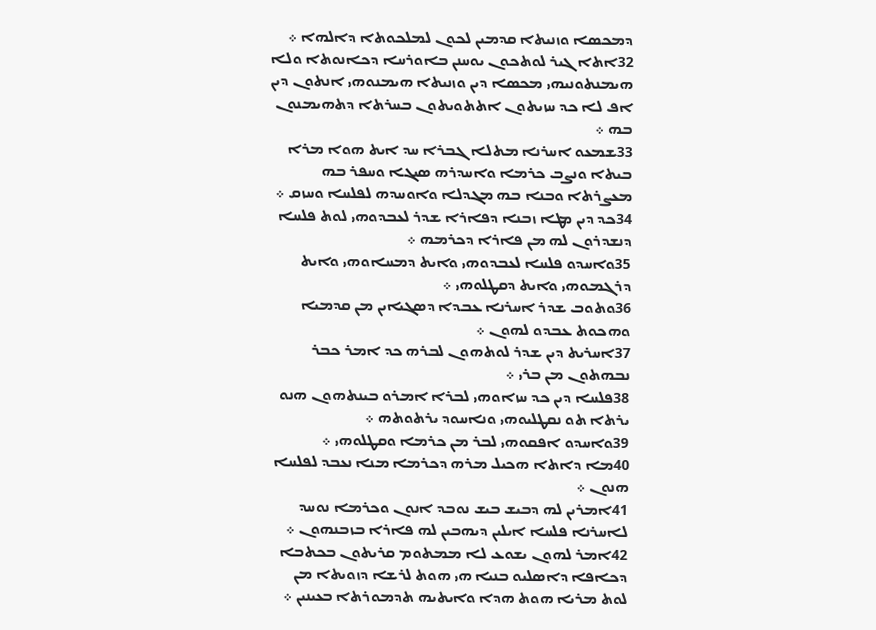ܕܡܟܤܐ ܘܙܢܝܬܐ ܩܕܡܝܢ ܠܟܘܢ ܠܡܠܟܘܬܐ ܕܐܠܗܐ ܀
32ܐܬܐ ܓܝܪ ܠܘܬܟܘܢ ܝܘܚܢܢ ܒܐܘܪܚܐ ܕܟܐܢܘܬܐ ܘܠܐ ܗܝܡܢܬܘܢܝܗܝ ܡܟܤܐ ܕܝܢ ܘܙܢܝܬܐ ܗܝܡܢܘܗܝ ܐܢܬܘܢ ܕܝܢ ܐܦ ܠܐ ܟܕ ܚܙܝܬܘܢ ܐܬܬܘܝܬܘܢ ܒܚܪܬܐ ܕܬܗܝܡܢܘܢ ܒܗ ܀
33ܫܡܥܘ ܐܚܪܢܐ ܡܬܠܐ ܓܒܪܐ ܚܕ ܐܝܬ ܗܘܐ ܡܪܐ ܒܝܬܐ ܘܢܨܒ ܟܪܡܐ ܘܐܚܕܪܗ ܤܝܓܐ ܘܚܦܪ ܒܗ ܡܥܨܪܬܐ ܘܒܢܐ ܒܗ ܡܓܕܠܐ ܘܐܘܚܕܗ ܠܦܠܚܐ ܘܚܙܩ ܀
34ܟܕ ܕܝܢ ܡܛܐ ܙܒܢܐ ܕܦܐܪܐ ܫܕܪ ܠܥܒܕܘܗܝ ܠܘܬ ܦܠܚܐ ܕܢܫܕܪܘܢ ܠܗ ܡܢ ܦܐܪܐ ܕܟܪܡܗ ܀
35ܘܐܚܕܘ ܦܠܚܐ ܠܥܒܕܘܗܝ ܘܐܝܬ ܕܡܚܐܘܗܝ ܘܐܝܬ ܕܪܓܡܘܗܝ ܘܐܝܬ ܕܩܛܠܘܗܝ ܀
36ܘܬܘܒ ܫܕܪ ܐܚܪܢܐ ܥܒܕܐ ܕܤܓܝܐܝܢ ܡܢ ܩܕܡܝܐ ܘܗܟܘܬ ܥܒܕܘ ܠܗܘܢ ܀
37ܐܚܪܝܬ ܕܝܢ ܫܕܪ ܠܘܬܗܘܢ ܠܒܪܗ ܟܕ ܐܡܪ ܟܒܪ ܢܒܗܬܘܢ ܡܢ ܒܪܝ ܀
38ܦܠܚܐ ܕܝܢ ܟܕ ܚܙܐܘܗܝ ܠܒܪܐ ܐܡܪܘ ܒܝܢܬܗܘܢ ܗܢܘ ܝܪܬܐ ܬܘ ܢܩܛܠܝܘܗܝ ܘܢܐܚܘܕ ܝܪܬܘܬܗ ܀
39ܘܐܚܕܘ ܐܦܩܘܗܝ ܠܒܪ ܡܢ ܟܪܡܐ ܘܩܛܠܘܗܝ ܀
40ܡܐ ܕܐܬܐ ܗܟܝܠ ܡܪܗ ܕܟܪܡܐ ܡܢܐ ܢܥܒܕ ܠܦܠܚܐ ܗܢܘܢ ܀
41ܐܡܪܝܢ ܠܗ ܕܒܝܫ ܒܝܫ ܢܘܒܕ ܐܢܘܢ ܘܟܪܡܐ ܢܘܚܕ ܠܐܚܪܢܐ ܦܠܚܐ ܐܝܠܝܢ ܕܝܗܒܝܢ ܠܗ ܦܐܪܐ ܒܙܒܢܗܘܢ ܀
42ܐܡܪ ܠܗܘܢ ܝܫܘܥ ܠܐ ܡܡܬܘܡ ܩܪܝܬܘܢ ܒܟܬܒܐ ܕܟܐܦܐ ܕܐܤܠܝܘ ܒܢܝܐ ܗܝ ܗܘܬ ܠܪܫܐ ܕܙܘܝܬܐ ܡܢ ܠܘܬ ܡܪܝܐ ܗܘܬ ܗܕܐ ܘܐܝܬܝܗ ܬܕܡܘܪܬܐ ܒܥܝܢܝܢ ܀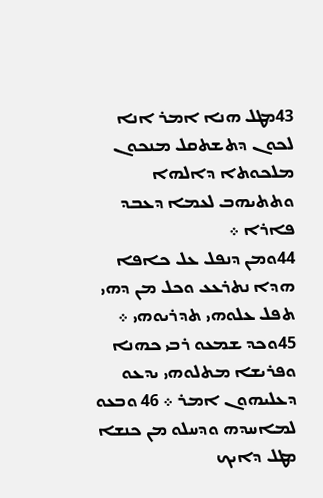43ܡܛܠ ܗܢܐ ܐܡܪ ܐܢܐ ܠܟܘܢ ܕܬܫܬܩܠ ܡܢܟܘܢ ܡܠܟܘܬܐ ܕܐܠܗܐ ܘܬܬܝܗܒ ܠܥܡܐ ܕܥܒܕ ܦܐܪܐ ܀
44ܘܡܢ ܕܢܦܠ ܥܠ ܟܐܦܐ ܗܕܐ ܢܬܪܥܥ ܘܟܠ ܡܢ ܕܗܝ ܬܦܠ ܥܠܘܗܝ ܬܕܪܝܘܗܝ ܀
45ܘܟܕ ܫܡܥܘ ܪܒܝ ܟܗܢܐ ܘܦܪܝܫܐ ܡܬܠܘܗܝ ܝܕܥܘ ܕܥܠܝܗܘܢ ܐܡܪ ܀ 46 ܘܒܥܘ ܠܡܐܚܕܗ ܘܕܚܠܘ ܡܢ ܟܢܫܐ ܡܛܠ ܕܐܝܟ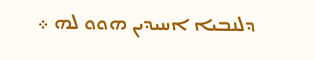ܕܠܢܒܝܐ ܐܚܝܕܝܢ ܗܘܘ ܠܗ ܀